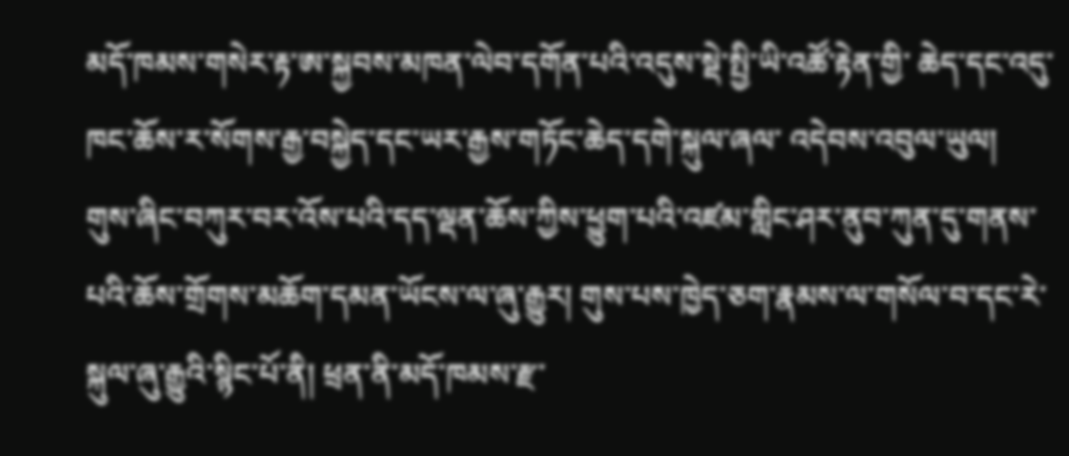མདོ་ཁམས་གསེར་རྟ་ཨ་སྐྱབས་མཁན་ལེབ་དགོན་པའི་འདུས་སྡེ་སྤྱི་ཡི་འཚོ་རྟེན་གྱི་ ཆེད་དང་འདུ་ཁང་ཆོས་ར་སོགས་རྒྱ་བསྐྱེད་དང་ཡར་རྒྱས་གཏོང་ཆེད་དགེ་སྐུལ་ཞལ་ འདེབས་འབུལ་ཡུལ།
གུས་ཞིང་བཀུར་བར་འོས་པའི་དད་ལྡན་ཆོས་ཀྱིས་ཕྱུག་པའི་འཛམ་གླིང་ཤར་ནུབ་ཀུན་དུ་གནས་པའི་ཆོས་གྲོགས་མཆོག་དམན་ཡོངས་ལ་ཞུ་རྒྱུར། གུས་པས་ཁྱེད་ཅག་རྣམས་ལ་གསོལ་བ་དང་རེ་སྐུལ་ཞུ་རྒྱུའི་སྙིང་པོ་ནི། ཕྲན་ནི་མདོ་ཁམས་རྫ་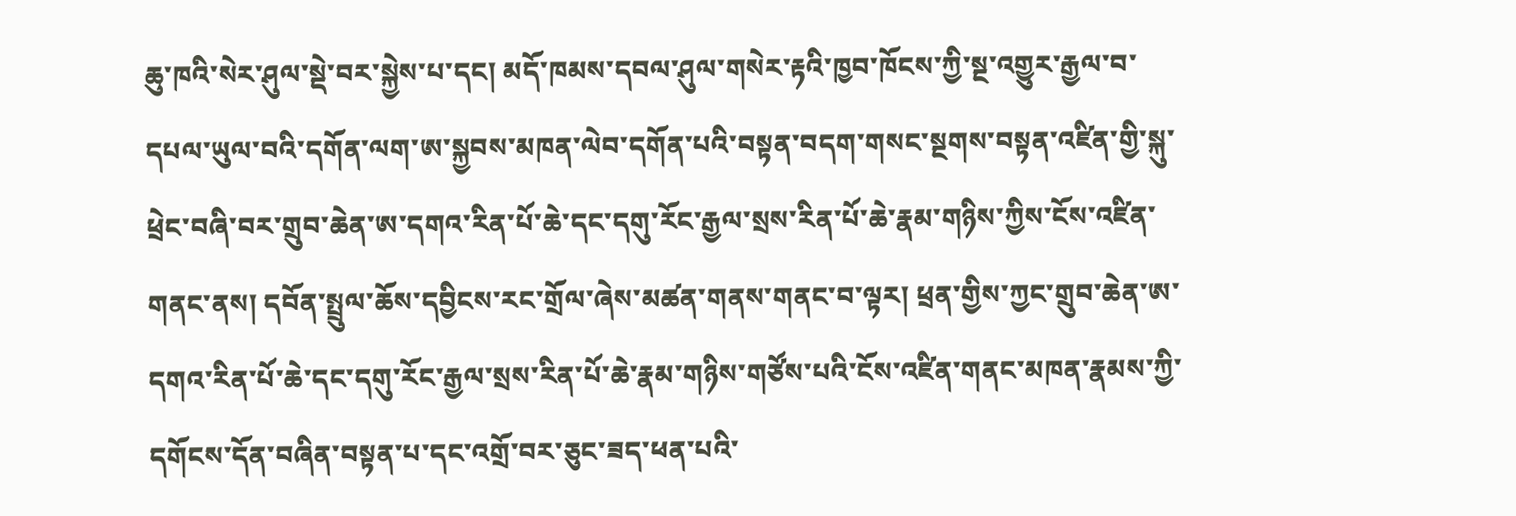ཆུ་ཁའི་སེར་ཤུལ་སྡེ་བར་སྐྱེས་པ་དང། མདོ་ཁམས་དབལ་ཤུལ་གསེར་རྟའི་ཁྱབ་ཁོངས་ཀྱི་སྔ་འགྱུར་རྒྱལ་བ་དཔལ་ཡུལ་བའི་དགོན་ལག་ཨ་སྐྱབས་མཁན་ལེབ་དགོན་པའི་བསྟན་བདག་གསང་སྔགས་བསྟན་འཛིན་གྱི་སྐུ་ཕྲེང་བཞི་བར་གྲུབ་ཆེན་ཨ་དགའ་རིན་པོ་ཆེ་དང་དགུ་རོང་རྒྱལ་སྲས་རིན་པོ་ཆེ་རྣམ་གཉིས་ཀྱིས་ངོས་འཛིན་གནང་ནས། དབོན་སྤྲུལ་ཆོས་དབྱིངས་རང་གྲོལ་ཞེས་མཚན་གནས་གནང་བ་ལྟར། ཕྲན་གྱིས་ཀྱང་གྲུབ་ཆེན་ཨ་དགའ་རིན་པོ་ཆེ་དང་དགུ་རོང་རྒྱལ་སྲས་རིན་པོ་ཆེ་རྣམ་གཉིས་གཙོས་པའི་ངོས་འཛིན་གནང་མཁན་རྣམས་ཀྱི་དགོངས་དོན་བཞིན་བསྟན་པ་དང་འགྲོ་བར་ཅུང་ཟད་ཕན་པའི་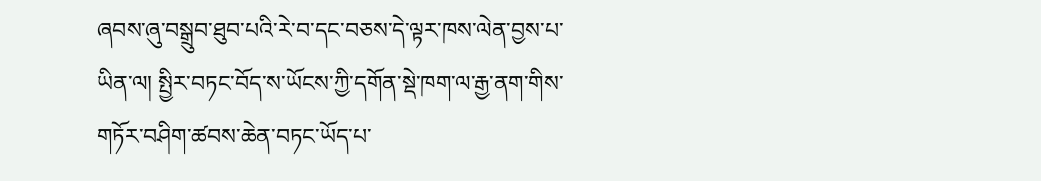ཞབས་ཞུ་བསྒྲུབ་ཐུབ་པའི་རེ་བ་དང་བཅས་དེ་ལྟར་ཁས་ལེན་བྱས་པ་ཡིན་ལ། སྤྱིར་བཏང་བོད་ས་ཡོངས་ཀྱི་དགོན་སྡེ་ཁག་ལ་རྒྱ་ནག་གིས་གཏོར་བཤིག་ཚབས་ཆེན་བཏང་ཡོད་པ་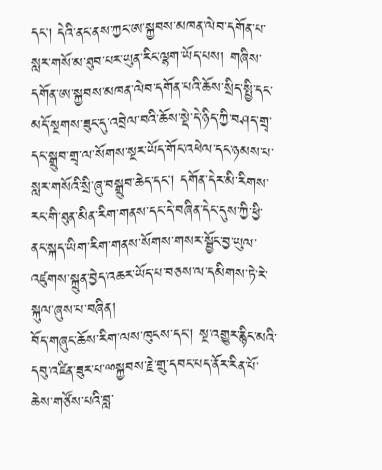དང། དེའི་ནང་ནས་ཀྱང་ཨ་སྐྱབས་མཁན་ལེབ་དགོན་པ་སླར་གསོ་མ་ཐུབ་པར་ཡུན་རིང་ལྷག་ཡོད་པས། གཞིས་དགོན་ཨ་སྐྱབས་མཁན་ལེབ་དགོན་པའི་ཆོས་སྲིད་སྤྱི་དང་མདོ་སྔགས་ཟུང་དུ་འབྲེལ་བའི་ཆོས་སྡེ་དེ་ཉིད་ཀྱི་བཤད་གྲྭ་དང་སྒྲུབ་གྲྭ་ལ་སོགས་སྔར་ཡོད་གོང་འཕེལ་དང་ཉམས་པ་སླར་གསོའི་སྲི་ཞུ་བསྒྲུབ་ཆེད་དང། དགོན་དེར་མི་རིགས་རང་གི་ཐུན་མིན་རིག་གནས་དང་དེ་བཞིན་དེང་དུས་ཀྱི་ཕྱི་ནང་སྐད་ཡིག་རིག་གནས་སོགས་གསར་སྦྱོང་བྱ་ཡུལ་འཛུགས་སྐྲུན་བྱེད་འཆར་ཡོད་པ་བཅས་ལ་དམིགས་ཏེ་རེ་སྐུལ་ཞུས་པ་བཞིན།
བོད་གཞུང་ཆོས་རིག་ལས་ཁུངས་དང། སྔ་འགྱུར་རྙིང་མའི་དབུ་འཛིན་ཟུར་པ་ྋསྐྱབས་རྗེ་གྲུ་དབང་པད་ནོར་རིན་པོ་ཆེས་གཙོས་པའི་བླ་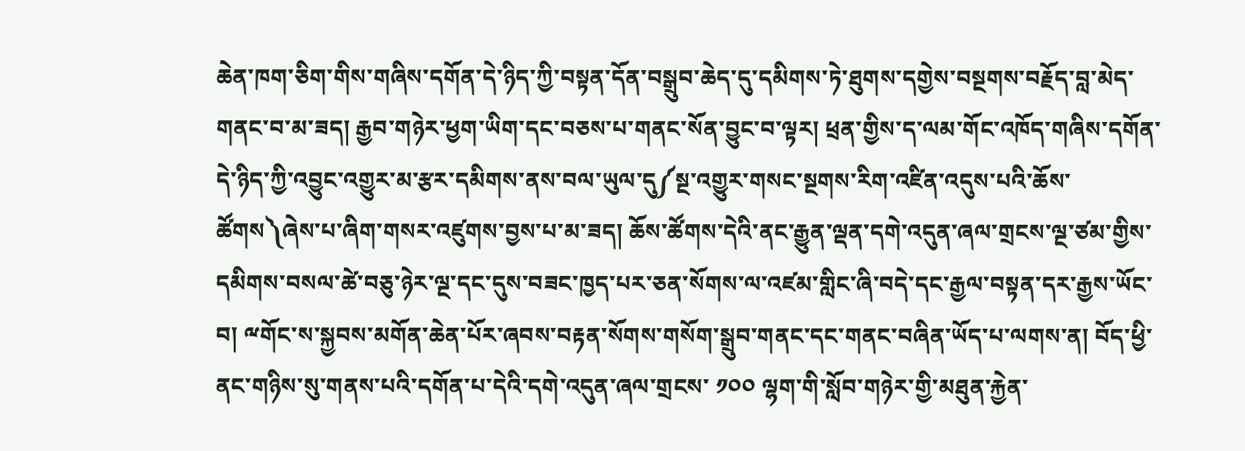ཆེན་ཁག་ཅིག་གིས་གཞིས་དགོན་དེ་ཉིད་ཀྱི་བསྟན་དོན་བསྒྲུབ་ཆེད་དུ་དམིགས་ཏེ་ཐུགས་དགྱེས་བསྔགས་བརྗོད་བླ་མེད་གནང་བ་མ་ཟད། རྒྱབ་གཉེར་ཕྱག་ཡིག་དང་བཅས་པ་གནང་སོན་བྱུང་བ་ལྟར། ཕྲན་གྱིས་ད་ལམ་གོང་འཁོད་གཞིས་དགོན་དེ་ཉིད་ཀྱི་འབྱུང་འགྱུར་མ་རྩར་དམིགས་ནས་བལ་ཡུལ་དུ༼སྔ་འགྱུར་གསང་སྔགས་རིག་འཛིན་འདུས་པའི་ཆོས་ཚོགས༽ཞེས་པ་ཞིག་གསར་འཛུགས་བྱས་པ་མ་ཟད། ཆོས་ཚོགས་དེའི་ནང་རྒྱུན་ལྡན་དགེ་འདུན་ཞལ་གྲངས་ལྔ་ཙམ་གྱིས་དམིགས་བསལ་ཚེ་བཅུ་ཉེར་ལྔ་དང་དུས་བཟང་ཁྱད་པར་ཅན་སོགས་ལ་འཛམ་གླིང་ཞི་བདེ་དང་རྒྱལ་བསྟན་དར་རྒྱས་ཡོང་བ། ྋགོང་ས་སྐྱབས་མགོན་ཆེན་པོར་ཞབས་བརྟན་སོགས་གསོག་སྒྲུབ་གནང་དང་གནང་བཞིན་ཡོད་པ་ལགས་ན། བོད་ཕྱི་ནང་གཉིས་སུ་གནས་པའི་དགོན་པ་དེའི་དགེ་འདུན་ཞལ་གྲངས་ ༡༠༠ ལྷག་གི་སློབ་གཉེར་གྱི་མཐུན་རྐྱེན་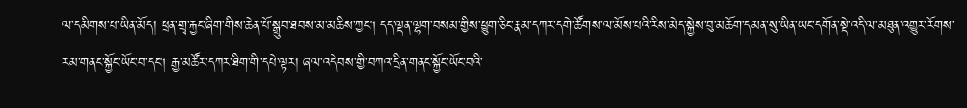ལ་དམིགས་པ་ཡིན་མོད། ཕྲན་གྲྭ་རྐྱང་ཞིག་གིས་ཆེན་པོ་སྒྲུབ་ཐབས་མ་མཆིས་ཀྱང། དད་ལྡན་ལྷག་བསམ་གྱིས་ཕྱུག་ཅིང་རྣམ་དཀར་དགེ་ཚོགས་ལ་མོས་པའི་རིས་མེད་སྐྱེས་བུ་མཆོག་དམན་སུ་ཡིན་ཡང་དགོན་སྡེ་འདི་ལ་མཐུན་འགྱུར་རོགས་རམ་གནང་སྐྱོང་ཡོང་བ་དང། རྒྱ་མཚོར་དཀར་ཐིག་གི་དཔེ་ལྟར། ཞལ་འདེབས་གྱི་བཀའ་དྲིན་གནང་སྐྱོང་ཡོང་བའི་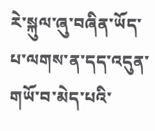རེ་སྐུལ་ཞུ་བཞིན་ཡོད་པ་ལགས་ན་དད་འདུན་གཡོ་བ་མེད་པའི་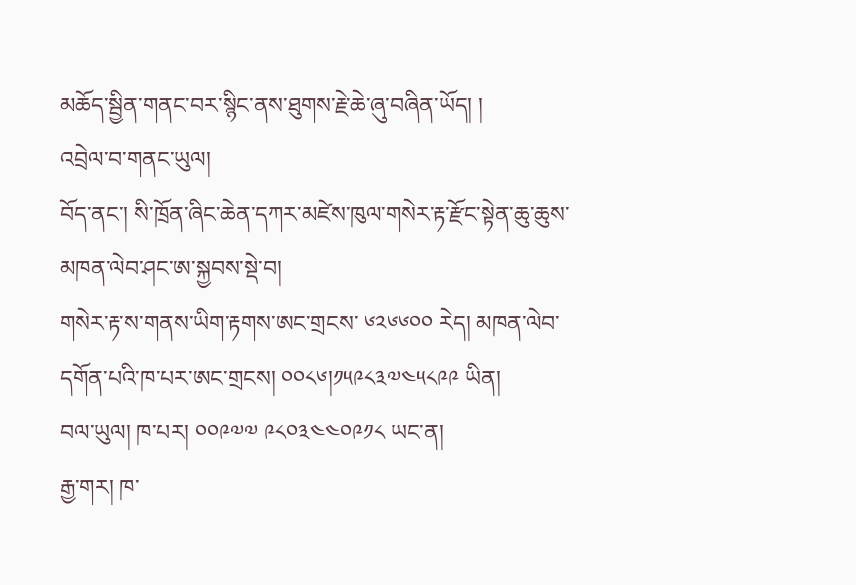མཆོད་སྦྱིན་གནང་བར་སྙིང་ནས་ཐུགས་རྗེ་ཆེ་ཞུ་བཞིན་ཡོད། །
འབྲེལ་བ་གནང་ཡུལ།
བོད་ནང་། སི་ཁྲོན་ཞིང་ཆེན་དཀར་མཛེས་ཁུལ་གསེར་རྟ་རྫོང་སྟེན་ཆུ་ཆུས་མཁན་ལེབ་ཤང་ཨ་སྐྱབས་སྡེ་བ།
གསེར་རྟ་ས་གནས་ཡིག་རྟགས་ཨང་གྲངས་ ༦༢༦༦༠༠ རེད། མཁན་ལེབ་དགོན་པའི་ཁ་པར་ཨང་གྲངས། ༠༠༨༦།༡༥༩༨༣༧༤༥༨༩༩ ཡིན།
བལ་ཡུལ། ཁ་པར། ༠༠༩༧༧ ༩༨༠༣༤༤༠༩༡༨ ཡང་ན།
རྒྱ་གར། ཁ་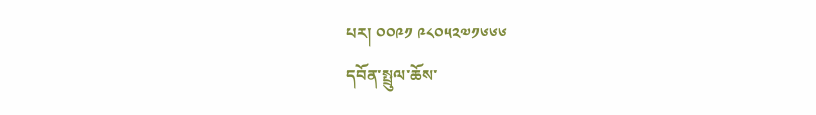པར། ༠༠༩༡ ༩༨༠༥༢༧༡༦༦༦
དབོན་སྤྲུལ་ཆོས་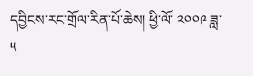དབྱིངས་རང་གྲོལ་རིན་པོ་ཆེས། ཕྱི་ལོ་ ༢༠༠༩ ཟླ་ ༥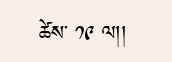ཚེས་ ༡༩ ལ།།